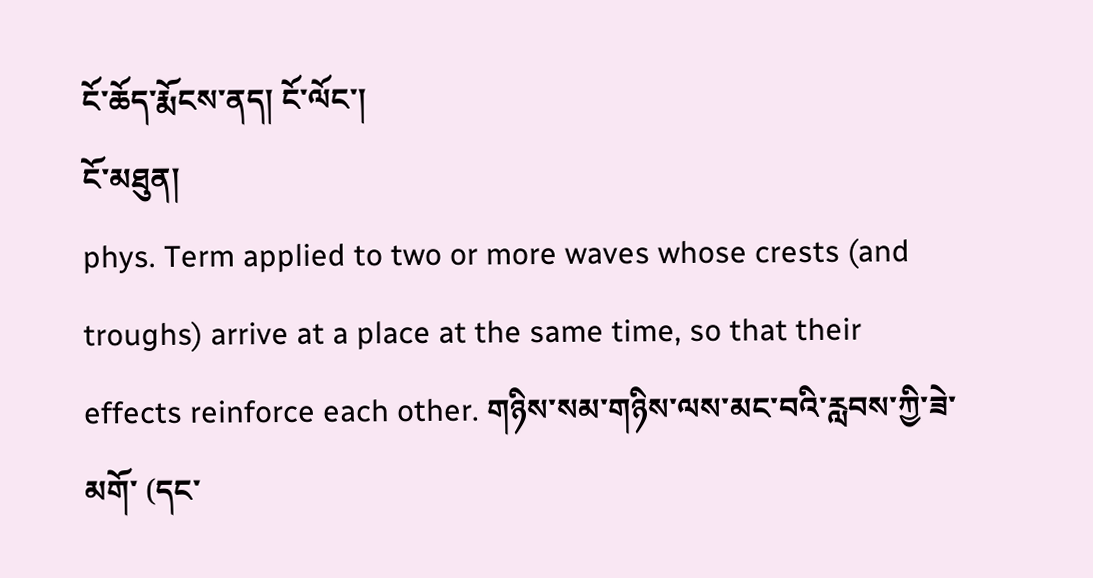ངོ་ཆོད་རྨོངས་ནད། ངོ་ལོང་།
ངོ་མཐུན།
phys. Term applied to two or more waves whose crests (and troughs) arrive at a place at the same time, so that their effects reinforce each other. གཉིས་སམ་གཉིས་ལས་མང་བའི་རླབས་ཀྱི་ཟེ་མགོ་ (དང་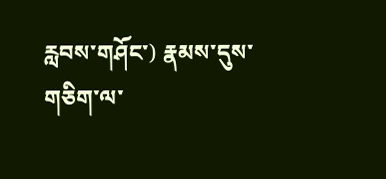རླབས་གཤོང་) རྣམས་དུས་གཅིག་ལ་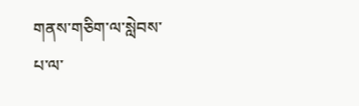གནས་གཅིག་ལ་སླེབས་པ་ལ་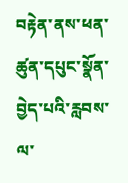བརྟེན་ནས་ཕན་ཚུན་དཔུང་སྣོན་བྱེད་པའི་རླབས་ལ་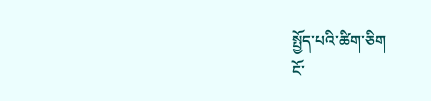སྤྱོད་པའི་ཚིག་ཅིག
ངོ་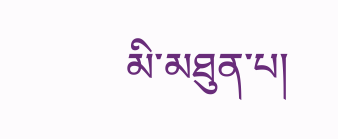མི་མཐུན་པ།